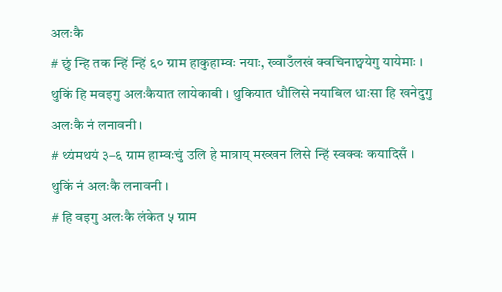अलःकै
# छुं न्हि तक न्हिं न्हिं ६० ग्राम हाकुहाम्वः नयाः, ख्वाउँलखं क्वचिनाछ्वयेगु यायेमाः । थुकिं हि मवइगु अलःकैयात लायेकाबी । थुकियात धौलिसे नयाबिल धाःसा हि खनेदुगु अलःकै नं लनावनी ।
# थ्यंमथयं ३–६ ग्राम हाम्वःचुं उलि हे मात्राय् मख्खन लिसे न्हिं स्वक्वः कयादिसँ । थुकिं नं अलःकै लनावनी ।
# हि वइगु अलःकै लंकेत ५ ग्राम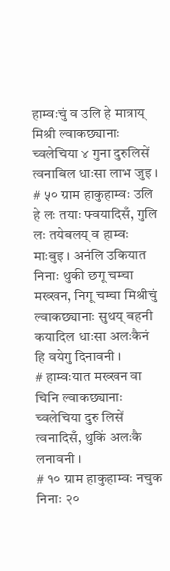हाम्वःचुं व उलि हे मात्राय् मिश्री ल्वाकछ्यानाः च्वलेचिया ४ गुना दुरुलिसें त्वनाबिल धाःसा लाभ जुइ ।
# ५० ग्राम हाकुहाम्वः उलि हे लः तयाः फ्वयादिसँ, गुलि लः तयेबलय् व हाम्वः माःबुइ । अनंलि उकियात निनाः थुकी छगू चम्चा मख्खन, निगू चम्चा मिश्रीचुं ल्वाकछ्यानाः सुथय् बहनी कयादिल धाःसा अलःकैनं हि वयेगु दिनावनी ।
# हाम्वःयात मख्खन वा चिनि ल्वाकछ्यानाः च्वलेचिया दुरु लिसें त्वनादिसँ, थुकिं अलःकै लनावनी ।
# १० ग्राम हाकुहाम्वः नचुक निनाः २०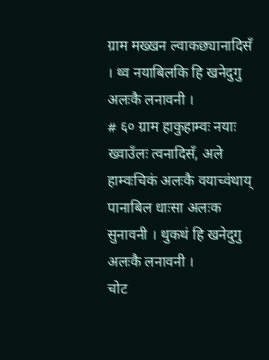ग्राम मख्खन ल्वाकछ्यानादिसँ । थ्व नयाबिलकि हि खनेदुगु अलःकै लनावनी ।
# ६० ग्राम हाकुहाम्वः नयाः ख्वाउँलः त्वनादिसँ, अले हाम्वःचिकं अलःकै वयाच्वंथाय् पानाबिल धाःसा अलःक सुनावनी । थुकथं हि खनेदुगु अलःकै लनावनी ।
चोट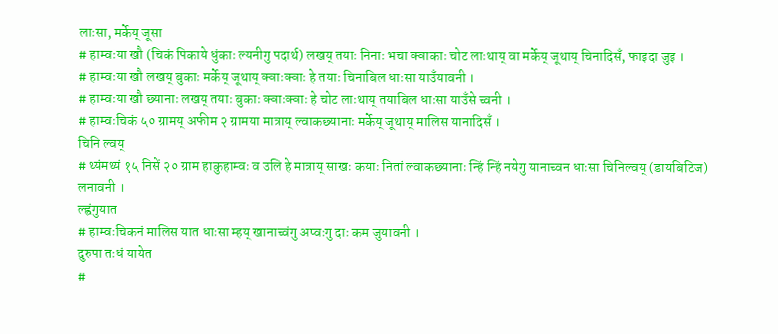लाःसा, मर्केय् जूसा
# हाम्वःया खौ (चिकं पिकाये धुंकाः ल्यनीगु पदार्थ) लखय् तयाः निनाः भचा क्वाकाः चोट लाःथाय् वा मर्केय् जूथाय् चिनादिसँ, फाइदा जुइ ।
# हाम्वःया खौ लखय् बुकाः मर्केय् जूथाय् क्वाःक्वाः हे तयाः चिनाबिल धाःसा याउँयावनी ।
# हाम्वःया खौ छ्यानाः लखय् तयाः बुकाः क्वाःक्वाः हे चोट लाःथाय् तयाबिल धाःसा याउँसे च्वनी ।
# हाम्वःचिकं ५० ग्रामय् अफीम २ ग्रामया मात्राय् ल्वाकछ्यानाः मर्केय् जूथाय् मालिस यानादिसँ ।
चिनि ल्वय्
# थ्यंमथ्यं १५ निसें २० ग्राम हाकुहाम्वः व उलि हे मात्राय् साखः कयाः नितां ल्वाकछ्यानाः न्हिं न्हिं नयेगु यानाच्वन धाःसा चिनिल्वय् (डायबिटिज) लनावनी ।
ल्ह्वंगुयात
# हाम्वःचिकनं मालिस यात धाःसा म्हय् खानाच्वंगु अप्वःगु दाः कम जुयावनी ।
दुरुपा तःधं यायेत
#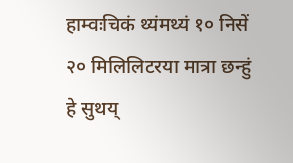हाम्वःचिकं थ्यंमथ्यं १० निसें २० मिलिलिटरया मात्रा छन्हुं हे सुथय्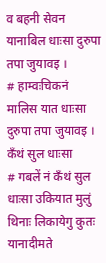व बहनी सेवन यानाबिल धाःसा दुरुपा तपा जुयावइ ।
# हाम्वःचिकनं मालिस यात धाःसा दुरुपा तपा जुयावइ ।
कँथं सुल धाःसा
# गबलें नं कँथं सुल धाःसा उकियात मुलुं थिनाः लिकायेगु कुतः यानादीमते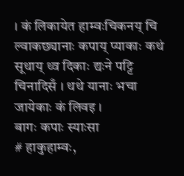। कं लिकायेत हाम्वःचिकनय् चि ल्वाकछ्यानाः कपाय् प्याकाः कथं सूथाय् थ्व दिकाः द्यःने पट्टि चिनादिसँ । थथे यानाः भचा जायेकाः कं लिवइ ।
बागः कपाः स्याःसा
# हाकुहाम्वः,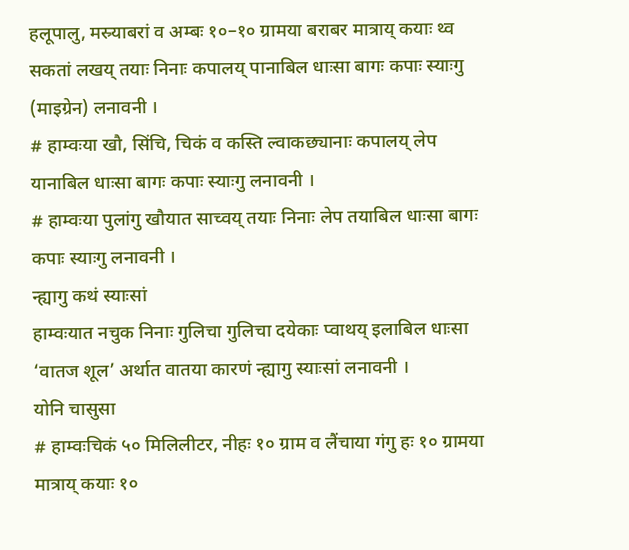हलूपालु, मस्र्याबरां व अम्बः १०–१० ग्रामया बराबर मात्राय् कयाः थ्व सकतां लखय् तयाः निनाः कपालय् पानाबिल धाःसा बागः कपाः स्याःगु (माइग्रेन) लनावनी ।
# हाम्वःया खौ, सिंचि, चिकं व कस्ति ल्वाकछ्यानाः कपालय् लेप यानाबिल धाःसा बागः कपाः स्याःगु लनावनी ।
# हाम्वःया पुलांगु खौयात साच्वय् तयाः निनाः लेप तयाबिल धाःसा बागः कपाः स्याःगु लनावनी ।
न्ह्यागु कथं स्याःसां
हाम्वःयात नचुक निनाः गुलिचा गुलिचा दयेकाः प्वाथय् इलाबिल धाःसा ‘वातज शूल’ अर्थात वातया कारणं न्ह्यागु स्याःसां लनावनी ।
योनि चासुसा
# हाम्वःचिकं ५० मिलिलीटर, नीहः १० ग्राम व लैंचाया गंगु हः १० ग्रामया मात्राय् कयाः १०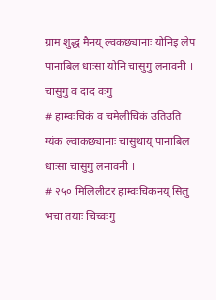ग्राम शुद्ध मैनय् ल्वकछ्यानाः योनिइ लेप पानाबिल धाःसा योनि चासुगु लनावनी ।
चासुगु व दाद वःगु
# हाम्वःचिकं व चमेलीचिकं उतिउति ग्यंक ल्वाकछ्यानाः चासुथाय् पानाबिल धाःसा चासुगु लनावनी ।
# २५० मिलिलीटर हाम्वःचिकनय् सितु भचा तयाः चिच्वःगु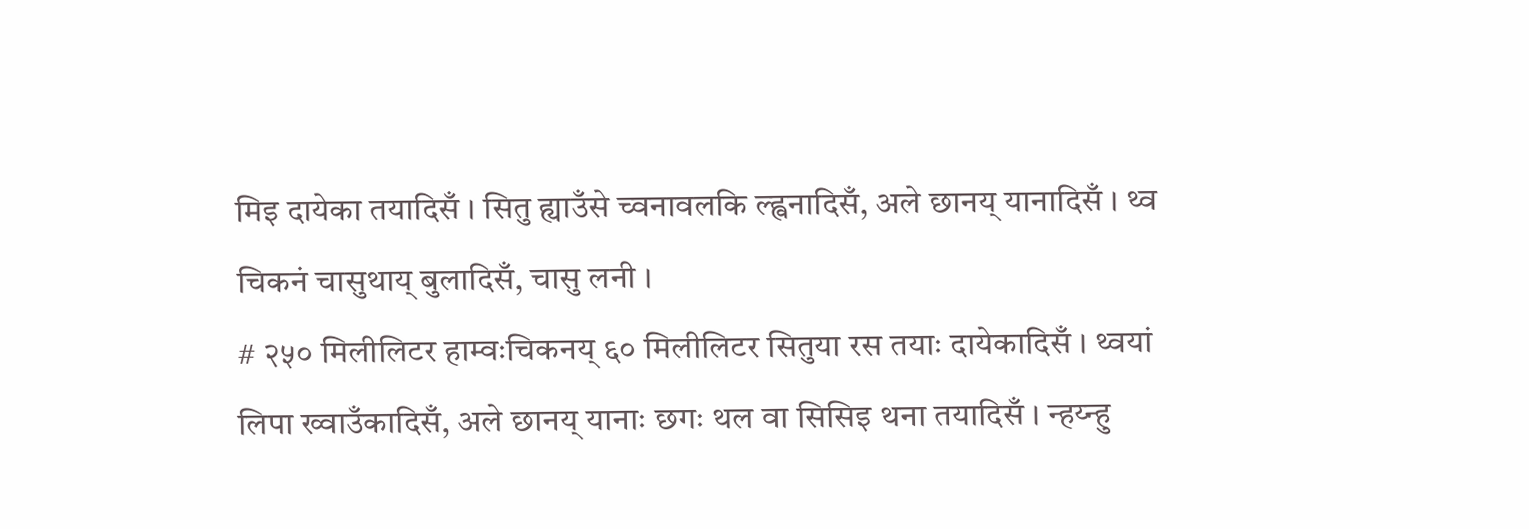मिइ दायेका तयादिसँ । सितु ह्याउँसे च्वनावलकि ल्ह्वनादिसँ, अले छानय् यानादिसँ । थ्व चिकनं चासुथाय् बुलादिसँ, चासु लनी ।
# २५० मिलीलिटर हाम्वःचिकनय् ६० मिलीलिटर सितुया रस तयाः दायेकादिसँ । थ्वयां लिपा ख्वाउँकादिसँ, अले छानय् यानाः छगः थल वा सिसिइ थना तयादिसँ । न्हय्न्हु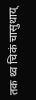तक थ्व चिकं चासुथाय्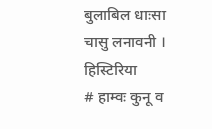बुलाबिल धाःसा चासु लनावनी ।
हिस्टिरिया
# हाम्वः कुनू व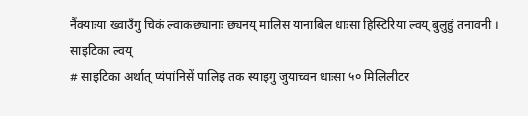नैंक्याःया ख्वाउँगु चिकं ल्वाकछ्यानाः छ्यनय् मालिस यानाबिल धाःसा हिस्टिरिया ल्वय् बुलुहुं तनावनी ।
साइटिका ल्वय्
# साइटिका अर्थात् प्यंपांनिसें पालिइ तक स्याइगु जुयाच्वन धाःसा ५० मिलिलीटर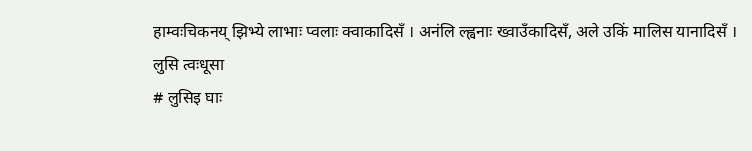हाम्वःचिकनय् झिभ्ये लाभाः प्वलाः क्वाकादिसँ । अनंलि ल्ह्वनाः ख्वाउँकादिसँ, अले उकिं मालिस यानादिसँ ।
लुसि त्वःधूसा
# लुसिइ घाः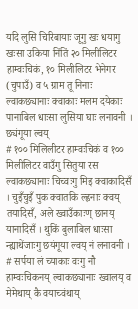यदि लुसि चिरिबायाः जूगु खः धयागु खःसा उकिया निंतिं २० मिलीलिटर हाम्वःचिकं, १० मिलीलिटर भेनेगर (चुपाउँ) व ५ ग्राम तू निनाः ल्वाकछ्यानाः क्वाकाः मलम दयेकाः पानाबिल धाःसा लुसिया घाः लनावनी ।
छ्यंगूया ल्वय्
# १०० मिलिलीटर हाम्वःचिकं व १०० मिलीलिटर वाउँगु सितुया रस ल्वाकछ्यानाः चिच्वःगु मिइ क्वाकादिसँ । चुइँचुइँ पुक क्वातकि ल्ह्वनाः क्वय् तयादिसँ, अले ख्वाउँकाःण् छानय् यानादिसँ । थुकिं बुलाबिल धाःसा न्ह्याथेंजाःगु छयंगूया ल्वय् नं लनावनी ।
# सर्पया लं च्याकाः वःगु नौ हाम्वःचिकनय् ल्वाकछ्यानाः ख्वालय् व मेमेथाय् कै वयाच्वंथाय्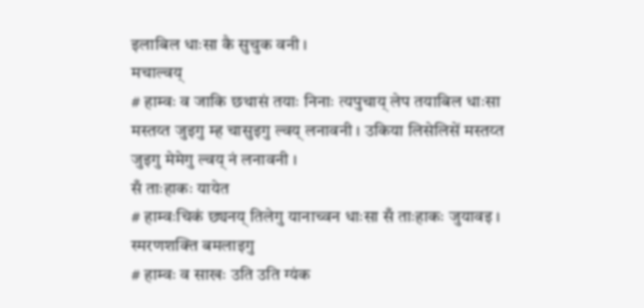इलाबिल धाःसा कै सुचुक वनी ।
मचाल्वय्
# हाम्वः व जाकि छथासं तयाः निनाः त्यपुचाय् लेप तयाबिल धाःसा मस्तय्त जुइगु म्ह चासुइगु ल्वय् लनावनी । उकिया लिसेलिसें मस्तय्त जुइगु मेमेगु ल्वय् नं लनावनी ।
सँ ताःहाकः यायेत
# हाम्वःचिकं छ्यनय् तिलेगु यानाच्वन धाःसा सँ ताःहाकः जुयावइ ।
स्मरणशक्ति बमलाइगु
# हाम्वः व साखः उति उति ग्यंक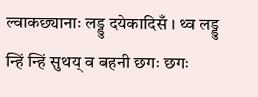ल्वाकछ्यानाः लड्डु दयेकादिसँ । थ्व लड्डु न्हिं न्हिं सुथय् व बहनी छगः छगः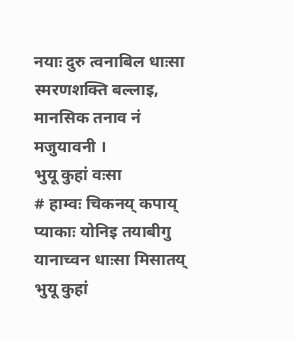नयाः दुरु त्वनाबिल धाःसा स्मरणशक्ति बल्लाइ, मानसिक तनाव नं मजुयावनी ।
भुयू कुहां वःसा
# हाम्वः चिकनय् कपाय् प्याकाः योनिइ तयाबीगु यानाच्वन धाःसा मिसातय् भुयू कुहां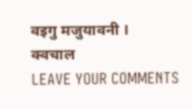वइगु मजुयावनी ।
क्वचाल
LEAVE YOUR COMMENTS